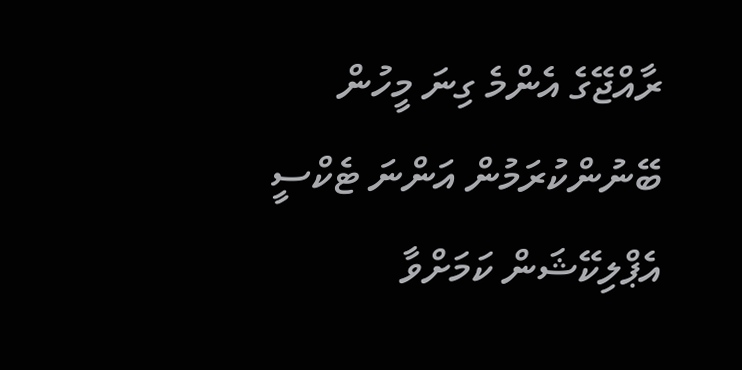ރާއްޖޭގެ އެންމެ ގިނަ މީހުން ބޭނުންކުރަމުން އަންނަ ޓެކްސީ އެޕްލިކޭޝަން ކަމަށްވާ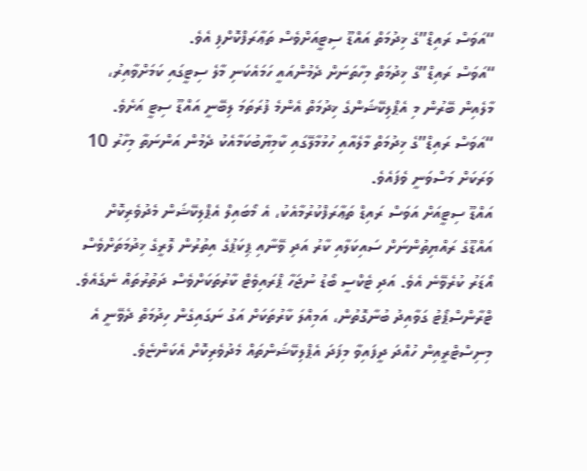“އަވަސް ރައިޑް”ގެ ޚިދުމަތް އައްޑޫ ސިޓީއަށްވެސް ތަޢާރަފްކޮށްފި އެވެ.
“އަވަސް ރައިޑް”ގެ ޚިދުމަތް މިހާތަނަށް ދެމުންއައީ ހަމައެކަނި މާލެ ސިޓީގައި ކަމަށްވާއިރު، މާލެއިން ބޭރުން މި އެޕްލިކޭޝަންގެ ޚިދުމަތް އެންމެ ފުރަތަމަ ލިބޭނީ އައްޑޫ ސިޓީ އަށެވެ. “އަވަސް ރައިޑް”ގެ ޚިދުމަތް މާލެއާއި ހުޅުމާލޭގައި ކާމިޔާބުކަމާއެކު ދެމުން އަންނަތާ މިހާރު 10 ވަރަކަށް މަސްވަނީ ވެފައެވެ.
އައްޑޫ ސިޓީއަށް އަވަސް ރައިޑް ތަޢާރަފްކުރުމާއެކު، އެ މޯބައިލް އެޕްލިކޭޝަން މެދުވެރިކޮށް އައްޑޫގެ ރައްޔިތުންނަށް ސައިކަލާއި ކާރު އަދި ވޭނާއި ޕިކަޕުގެ އިތުރުން ލޮރީގެ ޚިދުމަތަށްވެސް އޯޑަރު ކުރެވޭނެ އެވެ. އަދި ޓެކްސީ ބޯޑު ނުޖަހާ ޕްރައިވެޓް ކާރުތަކަށްވެސް ދަތުރުތައް ނެގެއެވެ. ޓްރާންސްޕޯޓު ގަވާއިދު ބުނާގޮތުން، އަމިއްލަ ކާރުތަކަށް އަގު ނަގައިގެން ހިދުމަތް ދެވޭނީ އެ މިނިސްޓްރީއިން ހުއްދަ ދީފައިވާ މިފަދަ އެޕްލިކޭޝަންތައް މެދުވެރިކޮށް އެކަންޏެވެ.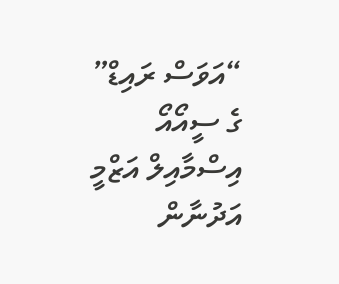“އަވަސް ރައިޑް” ގެ ސީއޯއޯ އިސްމާއިލް އަޒްމީ އަދުނާން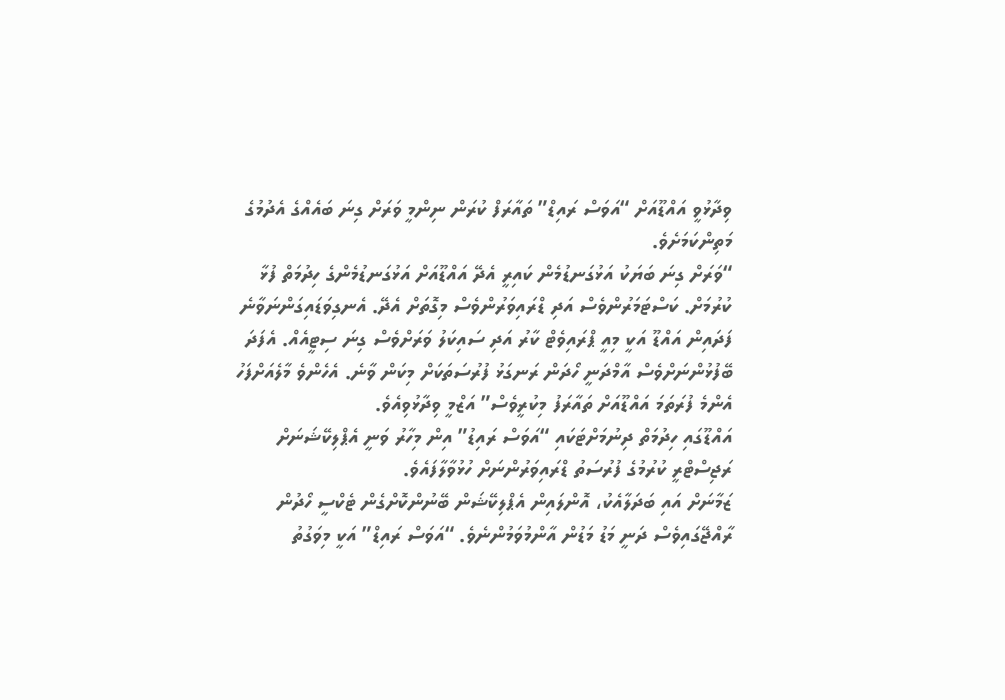ވިދާޅުވީ އައްޑޫއަށް “އަވަސް ރައިޑް” ތައާރަފް ކުރަން ނިންމީ ވަރަށް ގިނަ ބައެއްގެ އެދުމުގެ މަތިންކަމަށެވެ.
“ވަރަށް ގިނަ ބަޔަކު އަޅުގަނޑުމެން ކައިރީ އެދޭ އައްޑޫއަށް އަޅުގަނޑުމެންގެ ހިދުމަތް ފުޅާ ކުރުމަށް. ކަސްޓަމަރުންވެސް އަދި ޑްރައިވަރުންވެސް މިގޮތަށް އެދޭ. އެނގިވަޑައިގަންނަވާނެ ފަދައިން އައްޑޫ އަކީ މިއީ ޕްރައިވެޓް ކާރު އަދި ސައިކަލު ވަރަށްވެސް ގިނަ ސިޓީއެއް. އެފަދަ ބޭފުޅުންނަށްވެސް އާމްދަނީ ހޯދަން ރަނގަޅު ފުރުސަތަކަށް މިކަން ވާނެ. އެހެންވެ މާލެއަށްފަހު އެންމެ ފުރަތަމަ އައްޑޫއަށް ތައާރަފު މިކުރީވެސް” އަޒްމީ ވިދާޅުވިއެވެ.
އައްޑޫގައި ހިދުމަތް ދިނުމަށްޓަކައި “އަވަސް ރައިޑު” އިން މިހާރު ވަނީ އެޕްލިކޭޝަނަށް ރަޖިސްޓްރީ ކުރުމުގެ ފުރުސަތު ޑްރައިވަރުންނަށް ހުޅުވާލާފައެވެ.
ޒަމާނަށް އައި ބަދަލާއެކު، އޮންލައިން އެޕްލިކޭޝަން ބޭނުންކޮށްގެން ޓެކްސީ ހޯދުން ރާއްޖޭގައިވެސް ދަނީ މަޑު މަޑުން އާންމުވަމުންނެވެ. “އަވަސް ރައިޑް” އަކީ މިވަގުތު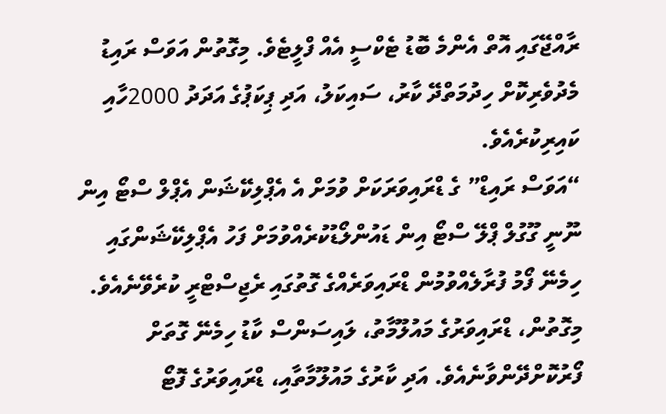ރާއްޖޭގައި އޮތް އެންމެ ބޮޑު ޓެކްސީ އެއް ފްލީޓެވެ. މިގޮތުން އަވަސް ރައިޑު މެދުވެރިކޮށް ހިދުމަތްދޭ ކާރު، ސައިކަލު، އަދި ޕިކަޕުގެ އަދަދު 2000ހާއި ކައިރިކުރެއެވެ.
“އަވަސް ރައިޑް” ގެ ޑްރައިވަރަކަށް ވުމަށް އެ އެޕްލިކޭޝަން އެޕްލް ސްޓޯ އިން ނޫނީ ގޫގުލް ޕްލޭ ސްޓޯ އިން ޑައުންލޯޑުކުރެއްވުމަށް ފަހު އެޕްލިކޭޝަންގައި ހިމެނޭ ފޯމު ފުރާލެއްވުމުން ޑްރައިވަރެއްގެ ގޮތުގައި ރެޖިސްޓްރީ ކުރެވޭނެއެވެ. މިގޮތުން، ޑްރައިވަރުގެ މައުލޫމާތު، ލައިސަންސް ކާޑު ހިމެނޭ ގޮތަށް ފޯރުކޮށްދޭންވާނެއެވެ. އަދި ކާރުގެ މައުލޫމާތާއި، ޑްރައިވަރުގެ ފޮޓޯ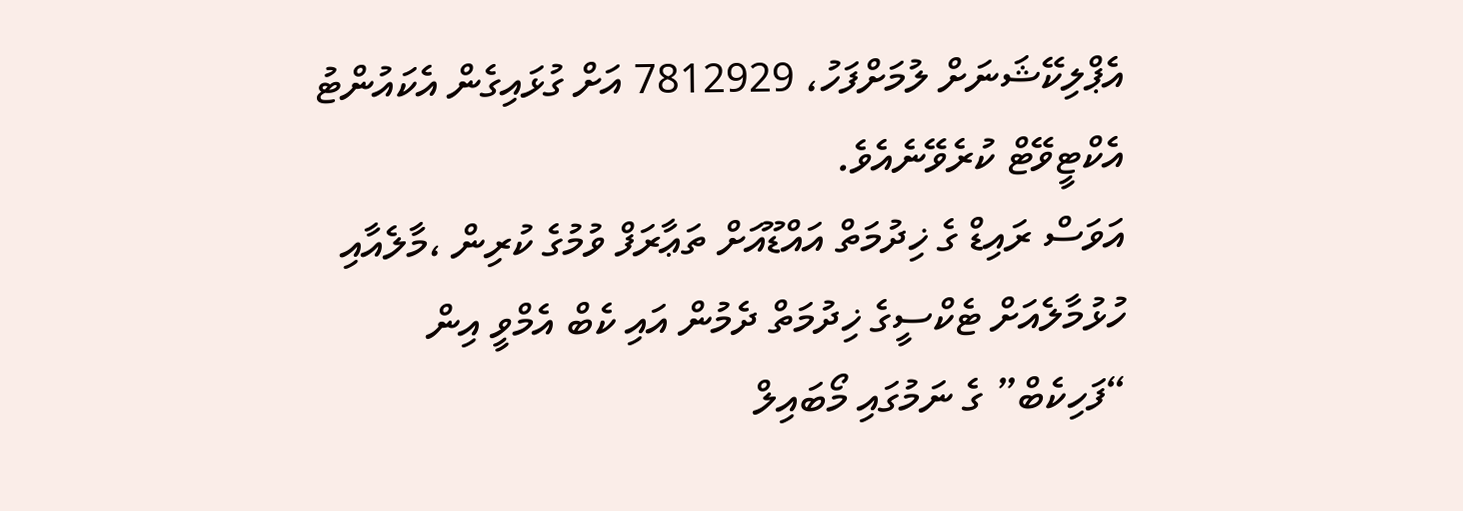އެޕްލިކޭޝަނަށް ލުމަށްފަހު، 7812929 އަށް ގުޅައިގެން އެކައުންޓު އެކްޓީވޭޓް ކުރެވޭނެއެވެ.
އަވަސް ރައިޑް ގެ ޚިދުމަތް އައްޑޫއަށް ތަޢާރަފް ވުމުގެ ކުރިން ،މާލެއާއި ހުޅުމާލެއަށް ޓެކްސީގެ ޚިދުމަތް ދެމުން އައި ކެބް އެމްވީ އިން “ފަހިކެބް” ގެ ނަމުގައި މޯބައިލް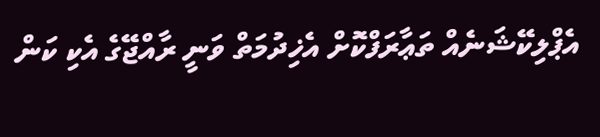އެޕްލިކޭޝަނެއް ތަޢާރަފްކޮށް އެޚިދުމަތް ވަނީ ރާއްޖޭގެ އެކި ކަން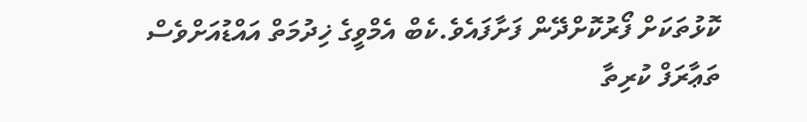ކޮޅުތަކަށް ފޯރުކޮށްދޭން ފަށާފައެވެ.ކެބް އެމްވީގެ ޚިދުމަތް އައްޑުއަށްވެސް ތަޢާރަފް ކުރިތާ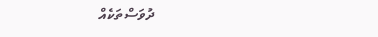ދުވަސްތަކެއް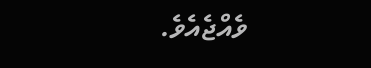ވެއްޖެއެވެ.